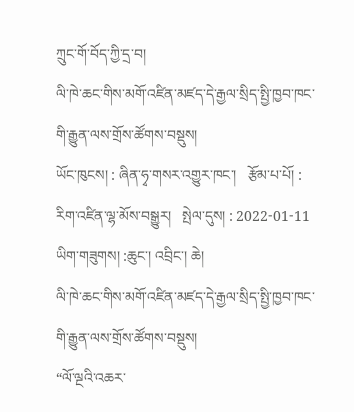ཀྲུང་གོ་བོད་ཀྱི་དྲ་བ།
ལི་ཁེ་ཆང་གིས་མགོ་འཛིན་མཛད་དེ་རྒྱལ་སྲིད་སྤྱི་ཁྱབ་ཁང་གི་རྒྱུན་ལས་གྲོས་ཚོགས་བསྡུས།
ཡོང་ཁུངས། : ཞིན་ཧྭ་གསར་འགྱུར་ཁང་།   རྩོམ་པ་པོ། : རིག་འཛིན་ལྷ་མོས་བསྒྱུར།   སྤེལ་དུས། : 2022-01-11
ཡིག་གཟུགས། :ཆུང་། འབྲིང་། ཆེ།
ལི་ཁེ་ཆང་གིས་མགོ་འཛིན་མཛད་དེ་རྒྱལ་སྲིད་སྤྱི་ཁྱབ་ཁང་གི་རྒྱུན་ལས་གྲོས་ཚོགས་བསྡུས།
“ལོ་ལྔའི་འཆར་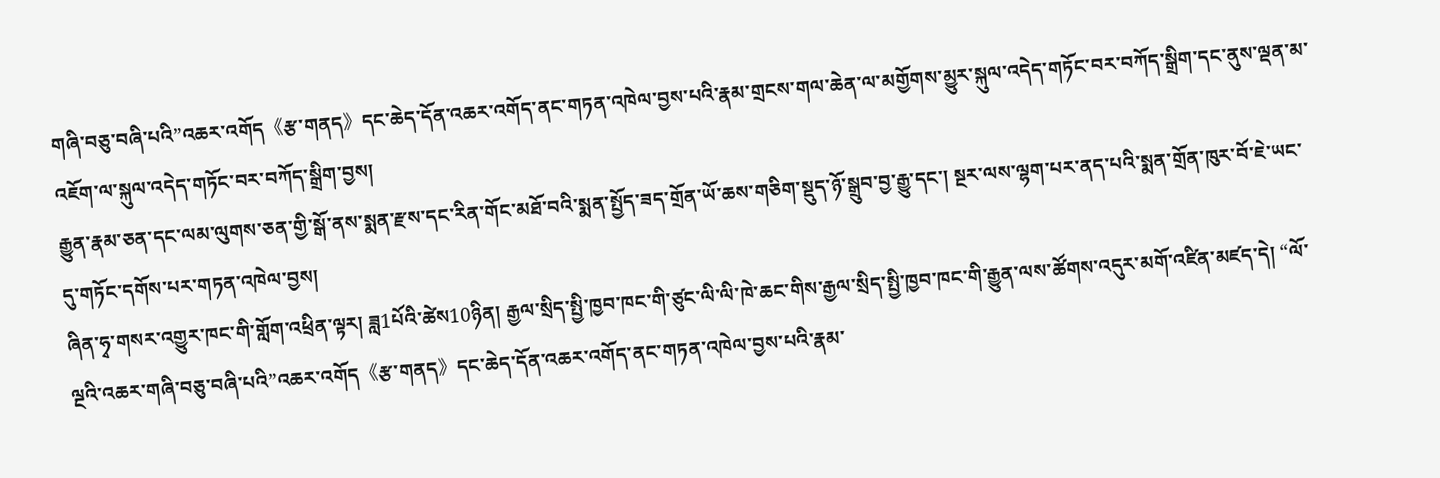གཞི་བཅུ་བཞི་པའི”འཆར་འགོད《རྩ་གནད》དང་ཆེད་དོན་འཆར་འགོད་ནང་གཏན་འཁེལ་བྱས་པའི་རྣམ་གྲངས་གལ་ཆེན་ལ་མགྱོགས་མྱུར་སྐུལ་འདེད་གཏོང་བར་བཀོད་སྒྲིག་དང་ནུས་ལྡན་མ་འཇོག་ལ་སྐུལ་འདེད་གཏོང་བར་བཀོད་སྒྲིག་བྱས།
རྒྱུན་རྣམ་ཅན་དང་ལམ་ལུགས་ཅན་གྱི་སྒོ་ནས་སྨན་རྫས་དང་རིན་གོང་མཐོ་བའི་སྨན་སྤྱོད་ཟད་གྲོན་ཡོ་ཆས་གཅིག་སྡུད་ཉོ་སྒྲུབ་བྱ་རྒྱུ་དང་། སྔར་ལས་ལྷག་པར་ནད་པའི་སྨན་གྲོན་ཁུར་བོ་ཇེ་ཡང་དུ་གཏོང་དགོས་པར་གཏན་འཁེལ་བྱས།
ཞིན་ཧྭ་གསར་འགྱུར་ཁང་གི་གློག་འཕྲིན་ལྟར། ཟླ1པོའི་ཚེས10ཉིན། རྒྱལ་སྲིད་སྤྱི་ཁྱབ་ཁང་གི་ཙུང་ལི་ལི་ཁེ་ཆང་གིས་རྒྱལ་སྲིད་སྤྱི་ཁྱབ་ཁང་གི་རྒྱུན་ལས་ཚོགས་འདུར་མགོ་འཛིན་མཛད་དེ། “ལོ་ལྔའི་འཆར་གཞི་བཅུ་བཞི་པའི”འཆར་འགོད《རྩ་གནད》དང་ཆེད་དོན་འཆར་འགོད་ནང་གཏན་འཁེལ་བྱས་པའི་རྣམ་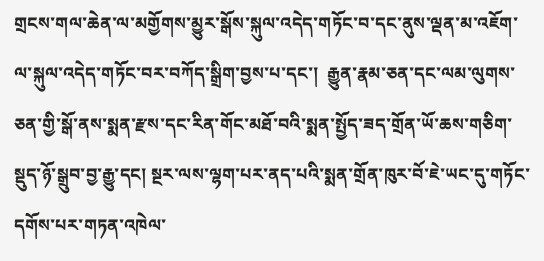གྲངས་གལ་ཆེན་ལ་མགྱོགས་མྱུར་སྒོས་སྐུལ་འདེད་གཏོང་བ་དང་ནུས་ལྡན་མ་འཇོག་ལ་སྐུལ་འདེད་གཏོང་བར་བཀོད་སྒྲིག་བྱས་པ་དང་།  རྒྱུན་རྣམ་ཅན་དང་ལམ་ལུགས་ཅན་གྱི་སྒོ་ནས་སྨན་རྫས་དང་རིན་གོང་མཐོ་བའི་སྨན་སྤྱོད་ཟད་གྲོན་ཡོ་ཆས་གཅིག་སྡུད་ཉོ་སྒྲུབ་བྱ་རྒྱུ་དང། སྔར་ལས་ལྷག་པར་ནད་པའི་སྨན་གྲོན་ཁུར་བོ་ཇེ་ཡང་དུ་གཏོང་དགོས་པར་གཏན་འཁེལ་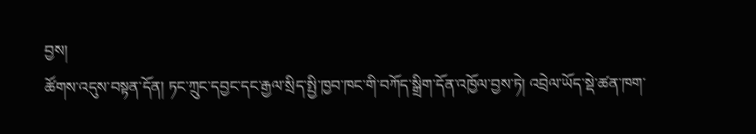བྱས།
ཚོགས་འདུས་བསྟན་དོན། ཏང་ཀྲུང་དབྱང་དང་རྒྱལ་སྲིད་སྤྱི་ཁྱབ་ཁང་གི་བཀོད་སྒྲིག་དོན་འཁྱོལ་བྱས་ཏེ། འབྲེལ་ཡོད་སྡེ་ཚན་ཁག་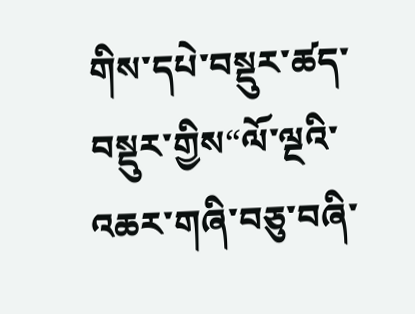གིས་དཔེ་བསྡུར་ཚད་བསྡུར་གྱིས“ལོ་ལྔའི་འཆར་གཞི་བཅུ་བཞི་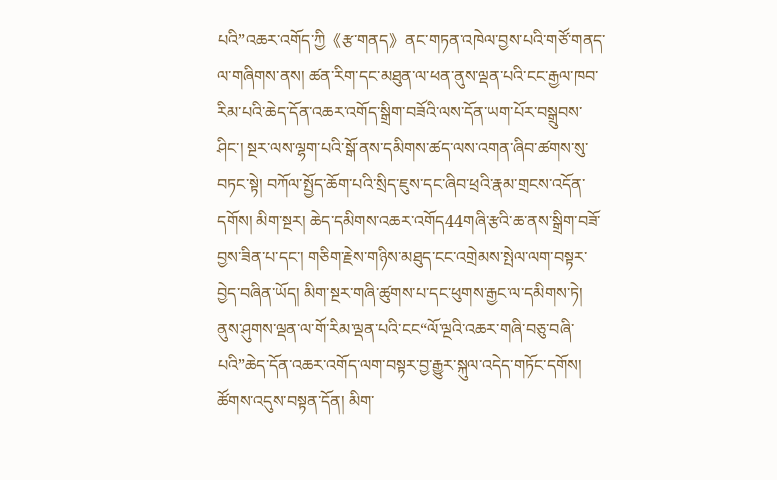པའི”འཆར་འགོད་ཀྱི《རྩ་གནད》ནང་གཏན་འཁེལ་བྱས་པའི་གཙོ་གནད་ལ་གཞིགས་ནས། ཚན་རིག་དང་མཐུན་ལ་ཕན་ནུས་ལྡན་པའི་ངང་རྒྱལ་ཁབ་རིམ་པའི་ཆེད་དོན་འཆར་འགོད་སྒྲིག་བཟོའི་ལས་དོན་ཡག་པོར་བསྒྲུབས་ཤིང་། སྔར་ལས་ལྷག་པའི་སྒོ་ནས་དམིགས་ཚད་ལས་འགན་ཞིབ་ཚགས་སུ་བཏང་སྟེ། བཀོལ་སྤྱོད་ཆོག་པའི་སྲིད་ཇུས་དང་ཞིབ་ཕྲའི་རྣམ་གྲངས་འདོན་དགོས། མིག་སྔར། ཆེད་དམིགས་འཆར་འགོད44གཞི་རྩའི་ཆ་ནས་སྒྲིག་བཟོ་བྱས་ཟིན་པ་དང་། གཅིག་རྗེས་གཉིས་མཐུད་ངང་འགྲེམས་སྤེལ་ལག་བསྟར་བྱེད་བཞིན་ཡོད། མིག་སྔར་གཞི་ཚུགས་པ་དང་ཕུགས་རྒྱང་ལ་དམིགས་ཏེ། ནུས་ཤུགས་ལྡན་ལ་གོ་རིམ་ལྡན་པའི་ངང“ལོ་ལྔའི་འཆར་གཞི་བཅུ་བཞི་པའི”ཆེད་དོན་འཆར་འགོད་ལག་བསྟར་བྱ་རྒྱུར་སྐུལ་འདེད་གཏོང་དགོས།
ཚོགས་འདུས་བསྟན་དོན། མིག་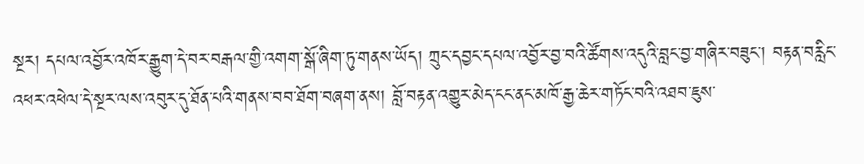སྔར། དཔལ་འབྱོར་འཁོར་རྒྱུག་དེ་བར་བརྒལ་གྱི་འགག་སྒོ་ཞིག་ཏུ་གནས་ཡོད། ཀྲུང་དབྱང་དཔལ་འབྱོར་བྱ་བའི་ཚོགས་འདུའི་བླང་བྱ་གཞིར་བཟུང་། བརྟན་བརླིང་འཕར་འཕེལ་དེ་སྔར་ལས་འབུར་དུ་ཐོན་པའི་གནས་བབ་ཐོག་བཞག་ནས། བློ་བརྟན་འགྱུར་མེད་ངང་ནང་མཁོ་རྒྱ་ཆེར་གཏོང་བའི་འཐབ་ཇུས་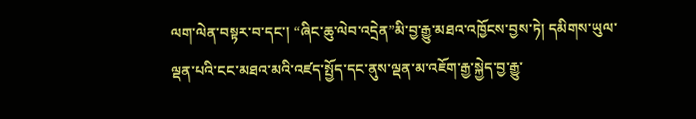ལག་ལེན་བསྟར་བ་དང་། “ཞིང་ཆུ་ལེབ་འདྲེན”མི་བྱ་རྒྱུ་མཐའ་འཁྱོངས་བྱས་ཏེ། དམིགས་ཡུལ་ལྡན་པའི་ངང་མཐའ་མའི་འཛད་སྤྱོད་དང་ནུས་ལྡན་མ་འཇོག་རྒྱ་སྐྱེད་བྱ་རྒྱུ་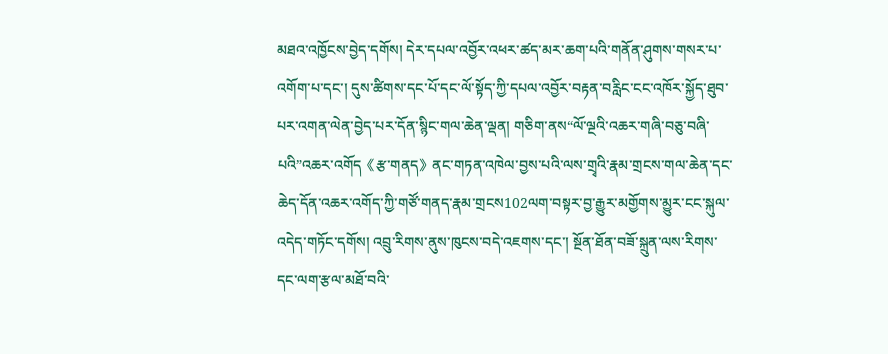མཐའ་འཁྱོངས་བྱེད་དགོས། དེར་དཔལ་འབྱོར་འཕར་ཚད་མར་ཆག་པའི་གནོན་ཤུགས་གསར་པ་འགོག་པ་དང་། དུས་ཚིགས་དང་པོ་དང་ལོ་སྟོད་ཀྱི་དཔལ་འབྱོར་བརྟན་བརླིང་ངང་འཁོར་སྐྱོད་ཐུབ་པར་འགན་ལེན་བྱེད་པར་དོན་སྙིང་གལ་ཆེན་ལྡན། གཅིག་ནས“ལོ་ལྔའི་འཆར་གཞི་བཅུ་བཞི་པའི”འཆར་འགོད《རྩ་གནད》ནང་གཏན་འཁེལ་བྱས་པའི་ལས་གྲྭའི་རྣམ་གྲངས་གལ་ཆེན་དང་ཆེད་དོན་འཆར་འགོད་ཀྱི་གཙོ་གནད་རྣམ་གྲངས102ལག་བསྟར་བྱ་རྒྱུར་མགྱོགས་མྱུར་ངང་སྐུལ་འདེད་གཏོང་དགོས། འབྲུ་རིགས་ནུས་ཁུངས་བདེ་འཇགས་དང་། སྔོན་ཐོན་བཟོ་སྐྲུན་ལས་རིགས་དང་ལག་རྩལ་མཐོ་བའི་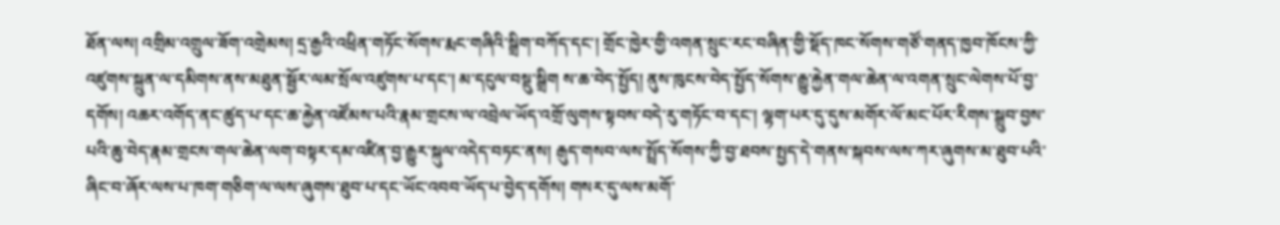ཐོན་ལས། འགྲིམ་འགྲུལ་ཟོག་འགྲེམས། དྲ་རྒྱའི་འཕྲིན་གཏོང་སོགས་རྨང་གཞིའི་སྒྲིག་བཀོད་དང་། གྲོང་ཁྱེར་གྱི་འགན་སྲུང་རང་བཞིན་གྱི་སྡོད་ཁང་སོགས་གཙོ་གནད་ཁྱབ་ཁོངས་ཀྱི་འཛུགས་སྐྲུན་ལ་དམིགས་ནས་མཐུན་སྦྱོར་ལམ་སྲོལ་འཛུགས་པ་དང་། མ་དངུལ་བསྡུ་སྒྲིག ས་ཆ་བེད་སྤྱོད། ནུས་ཁུངས་བེད་སྤྱོད་སོགས་རྒྱུ་རྐྱེན་གལ་ཆེན་ལ་འགན་སྲུང་ལེགས་པོ་བྱ་དགོས། འཆར་འགོད་ནང་ཚུད་པ་དང་ཆ་རྐྱེན་འཛོམས་པའི་རྣམ་གྲངས་ལ་འབྲེལ་ཡོད་འགྲོ་ལུགས་སྟབས་བདེ་རུ་གཏོང་བ་དང་། ལྷག་པར་དུ་དུས་མགོར་ལོ་མང་པོར་རིགས་སྒྲུབ་བྱས་པའི་ཆུ་བེད་རྣམ་གྲངས་གལ་ཆེན་ལག་བསྟར་དམ་འཛིན་བྱ་རྒྱུར་སྐུལ་འདེད་བཏང་ནས། རྒུད་གསབ་ལས་སྤྲོད་སོགས་ཀྱི་བྱ་ཐབས་སྤྱད་དེ་གནས་སྐབས་ལས་ཀར་ཞུགས་མ་ཐུབ་པའི་ཞིང་བ་ཞོར་ལས་པ་ཁག་གཅིག་ལ་ལས་ཞུགས་ཐུབ་པ་དང་ཡོང་འབབ་ཡོད་པ་བྱེད་དགོས། གསར་དུ་ལས་མགོ་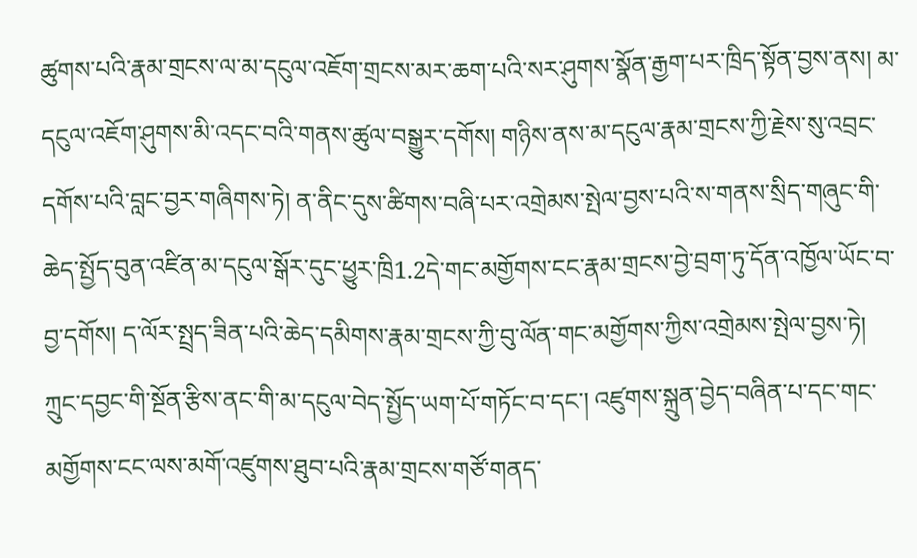ཚུགས་པའི་རྣམ་གྲངས་ལ་མ་དངུལ་འཇོག་གྲངས་མར་ཆག་པའི་སར་ཤུགས་སྣོན་རྒྱག་པར་ཁྲིད་སྟོན་བྱས་ནས། མ་དངུལ་འཇོག་ཤུགས་མི་འདང་བའི་གནས་ཚུལ་བསྒྱུར་དགོས། གཉིས་ནས་མ་དངུལ་རྣམ་གྲངས་ཀྱི་རྗེས་སུ་འབྲང་དགོས་པའི་བླང་བྱར་གཞིགས་ཏེ། ན་ནིང་དུས་ཚིགས་བཞི་པར་འགྲེམས་སྤེལ་བྱས་པའི་ས་གནས་སྲིད་གཞུང་གི་ཆེད་སྤྱོད་བུན་འཛིན་མ་དངུལ་སྒོར་དུང་ཕྱུར་ཁྲི1.2དེ་གང་མགྱོགས་ངང་རྣམ་གྲངས་བྱེ་བྲག་ཏུ་དོན་འཁྱོལ་ཡོང་བ་བྱ་དགོས། ད་ལོར་སྤྲད་ཟིན་པའི་ཆེད་དམིགས་རྣམ་གྲངས་ཀྱི་བུ་ལོན་གང་མགྱོགས་ཀྱིས་འགྲེམས་སྤེལ་བྱས་ཏེ། ཀྲུང་དབྱང་གི་སྔོན་རྩིས་ནང་གི་མ་དངུལ་བེད་སྤྱོད་ཡག་པོ་གཏོང་བ་དང་། འཛུགས་སྐྲུན་བྱེད་བཞིན་པ་དང་གང་མགྱོགས་ངང་ལས་མགོ་འཛུགས་ཐུབ་པའི་རྣམ་གྲངས་གཙོ་གནད་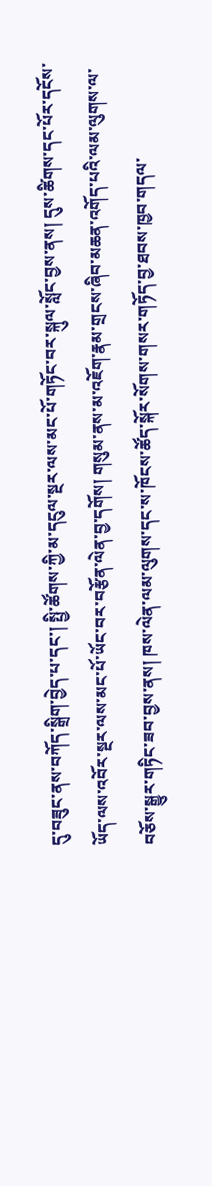དུ་བཟུང་ནས་བཀོད་སྒྲིག་བྱེད་པ་དང་། སྤྱི་ཚོགས་ཀྱི་མ་དངུལ་སྔར་ལས་མང་པོ་གཏོང་བར་སྐུལ་སློང་བྱས་ནས། དུས་ཚིགས་དང་པོར་དངོས་ཡོད་ལས་འབོར་སྔར་ལས་མང་པོ་ཡོང་བར་བརྩོན་ལེན་བྱ་དགོས། གསུམ་ནས་མ་འཇོག་རྣམ་གྲངས་ཞིབ་མཆན་འགོད་པའི་ལམ་ལུགས་ལ་བཅོས་སྒྱུར་གཏིང་ཟབ་བྱས་ནས། ཁས་ལེན་ལམ་ལུགས་དང་ས་ཁོངས་ཚོད་སྐོར་སོགས་གསར་གཏོད་བྱ་ཐབས་ཁྱབ་གདལ་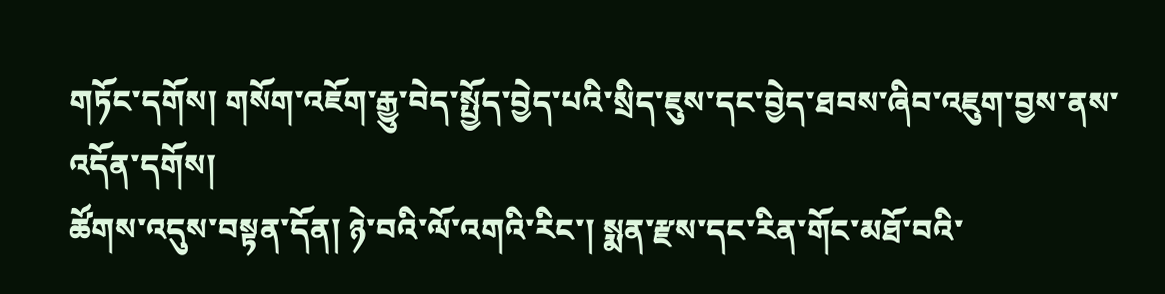གཏོང་དགོས། གསོག་འཇོག་རྒྱུ་བེད་སྤྱོད་བྱེད་པའི་སྲིད་ཇུས་དང་བྱེད་ཐབས་ཞིབ་འཇུག་བྱས་ནས་འདོན་དགོས།
ཚོགས་འདུས་བསྟན་དོན། ཉེ་བའི་ལོ་འགའི་རིང་། སྨན་རྫས་དང་རིན་གོང་མཐོ་བའི་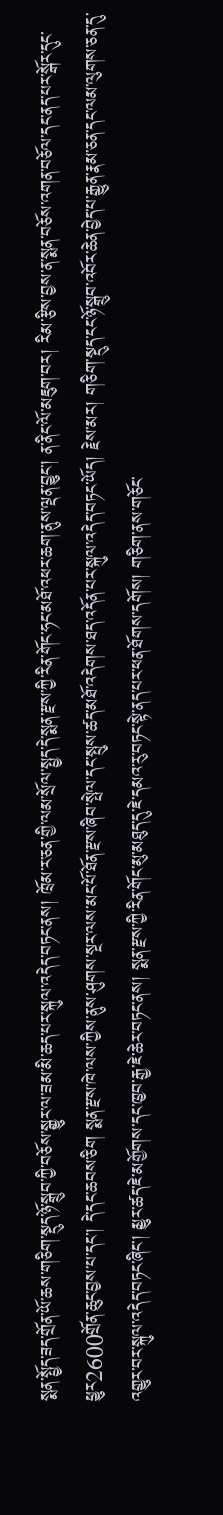སྨན་སྤྱོད་ཟད་གྲོན་ཡོ་ཆས་གཅིག་སྡུད་ཉོ་སྒྲུབ་ཀྱི་བཅོས་སྒྱུར་ལ་ཟམ་མི་ཆད་པར་སྐུལ་འདེད་བཏང་ནས། ཁྲོམ་ར་ཅན་གྱི་ལམ་སྲོལ་སྤྱད་དེ་སྨན་རྫས་ཀྱི་རིན་གོང་ཧང་མཐོ་འཕར་ཆག་ནུས་ལྡན་བྱུང་། ན་ནིང་ལོ་མཇུག་བར། རིམ་རྩིས་བྱས་ན་སྨན་བཅོས་འགན་བཅོལ་དང་ནད་པར་སྒོར་དུང་ཕྱུར2600གྲོན་ཆུང་བྱས་པ་དང་། དེ་དང་ཆབས་ཅིག སྨན་རྫས་ཁེ་ལས་ཀྱིས་ནུས་ཤུགས་སྔར་ལས་མང་པོ་ཐོན་རྫས་ཞིབ་སྤེལ་དང་སྤུས་ཚད་མཐོ་འདེགས་ཐད་འདོན་པར་སྐུལ་འདེད་བཏང་ཡོད། རྗེས་མར། གཅིག་སྡུད་ངང་ཉོ་སྒྲུབ་འབོར་ཆེན་བྱེད་པ་རྒྱུན་རྣམ་ཅན་དང་ལམ་ལུགས་ཅན་དུ་འགྱུར་བར་སྐུལ་འདེད་བཏང་ཞིང་། མྱུར་ཚད་ཇེ་མགྱོགས་དང་ཁྱབ་རྒྱ་ཇེ་ཆེར་བཏང་ནས། སྨན་རྫས་ཀྱི་རིན་གོང་མུ་མཐུད་དུ་ཇེ་དམའ་རུ་བཏང་སྟེ་ནད་པར་ཕན་ཐོགས་དགོས། གཅིག་ནས་གཅོང་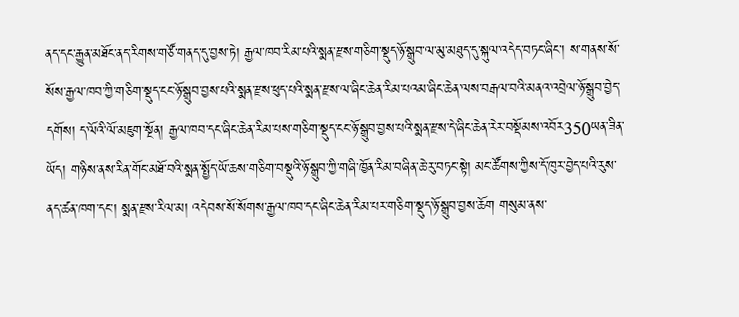ནད་དང་རྒྱུན་མཐོང་ནད་རིགས་གཙོ་གནད་དུ་བྱས་ཏེ། རྒྱལ་ཁབ་རིམ་པའི་སྨན་རྫས་གཅིག་སྡུད་ཉོ་སྒྲུབ་ལ་མུ་མཐུད་དུ་སྐུལ་འདེད་བཏང་ཞིང་། ས་གནས་སོ་སོས་རྒྱལ་ཁབ་ཀྱི་གཅིག་སྡུད་ངང་ཉོ་སྒྲུབ་བྱས་པའི་སྨན་རྫས་ཕུད་པའི་སྨན་རྫས་ལ་ཞིང་ཆེན་རིམ་པའམ་ཞིང་ཆེན་ལས་བརྒལ་བའི་མནའ་འབྲེལ་ཉོ་སྒྲུབ་བྱེད་དགོས། ད་ལོའི་ལོ་མཇུག་སྔོན། རྒྱལ་ཁབ་དང་ཞིང་ཆེན་རིམ་པས་གཅིག་སྡུད་ངང་ཉོ་སྒྲུབ་བྱས་པའི་སྨན་རྫས་དེ་ཞིང་ཆེན་རེར་བསྡོམས་འབོར350ཡན་ཟིན་ཡོད། གཉིས་ནས་རིན་གོང་མཐོ་བའི་སྨན་སྤྱོད་ཡོ་ཆས་གཅིག་བསྡུའི་ཉོ་སྒྲུབ་ཀྱི་གཞི་ཁྱོན་རིམ་བཞིན་ཆེ་རུ་བཏང་སྟེ། མང་ཚོགས་ཀྱིས་དོ་ཁུར་བྱེད་པའི་རུས་ནད་ཚན་ཁག་དང་། སྨན་རྫས་རིལ་མ། འདེབས་སོ་སོགས་རྒྱལ་ཁབ་དང་ཞིང་ཆེན་རིམ་པར་གཅིག་སྡུད་ཉོ་སྒྲུབ་བྱས་ཆོག གསུམ་ནས་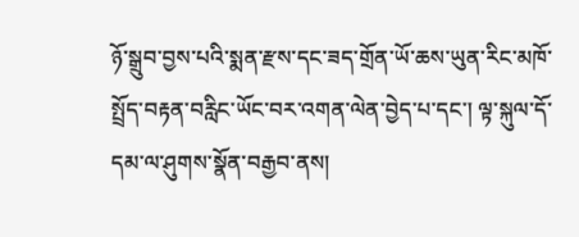ཉོ་སྒྲུབ་བྱས་པའི་སྨན་རྫས་དང་ཟད་གྲོན་ཡོ་ཆས་ཡུན་རིང་མཁོ་སྤྲོད་བརྟན་བརླིང་ཡོང་བར་འགན་ལེན་བྱེད་པ་དང་། ལྟ་སྐུལ་དོ་དམ་ལ་ཤུགས་སྣོན་བརྒྱབ་ནས།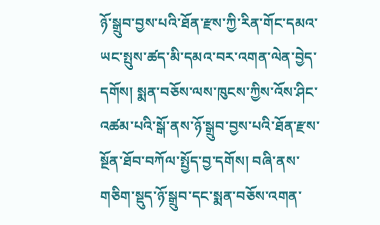ཉོ་སྒྲུབ་བྱས་པའི་ཐོན་རྫས་ཀྱི་རིན་གོང་དམའ་ཡང་སྤུས་ཚད་མི་དམའ་བར་འགན་ལེན་བྱེད་དགོས། སྨན་བཅོས་ལས་ཁུངས་ཀྱིས་འོས་ཤིང་འཚམ་པའི་སྒོ་ནས་ཉོ་སྒྲུབ་བྱས་པའི་ཐོན་རྫས་སྔོན་ཐོབ་བཀོལ་སྤྱོད་བྱ་དགོས། བཞི་ནས་གཅིག་སྡུད་ཉོ་སྒྲུབ་དང་སྨན་བཅོས་འགན་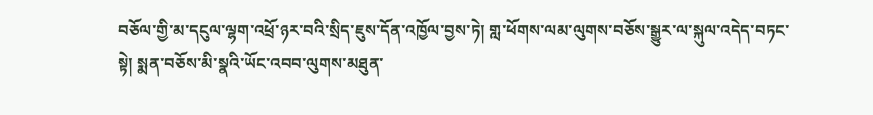བཅོལ་གྱི་མ་དངུལ་ལྷག་འཕྲོ་ཉར་བའི་སྲིད་ཇུས་དོན་འཁྱོལ་བྱས་ཏེ། གླ་ཕོགས་ལམ་ལུགས་བཅོས་སྒྱུར་ལ་སྐུལ་འདེད་བཏང་སྟེ། སྨན་བཅོས་མི་སྣའི་ཡོང་འབབ་ལུགས་མཐུན་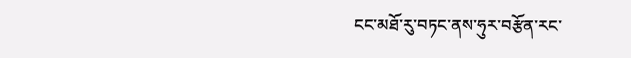ངང་མཐོ་རུ་བཏང་ནས་ཧུར་བརྩོན་རང་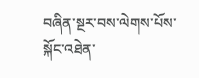བཞིན་སྔར་བས་ལེགས་པོས་སྐོང་འཐེན་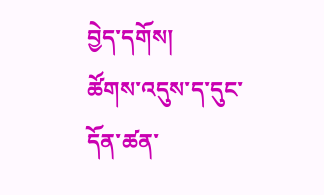བྱེད་དགོས།
ཚོགས་འདུས་ད་དུང་དོན་ཚན་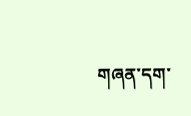གཞན་དག་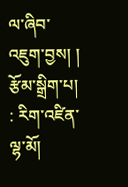ལ་ཞིབ་འཇུག་བྱས། །
རྩོམ་སྒྲིག་པ། : རིག་འཛིན་ལྷ་མོ།